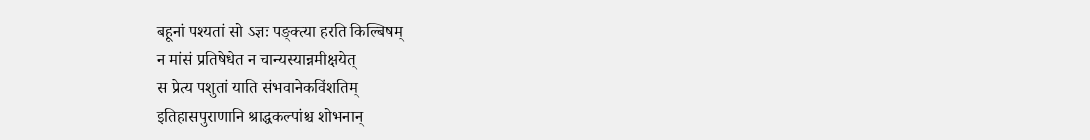बहूनां पश्यतां सो ऽज्ञः पङ्क्त्या हरति किल्बिषम्
न मांसं प्रतिषेधेत न चान्यस्यान्नमीक्षयेत्
स प्रेत्य पशुतां याति संभवानेकविंशतिम्
इतिहासपुराणानि श्राद्धकल्पांश्च शोभनान्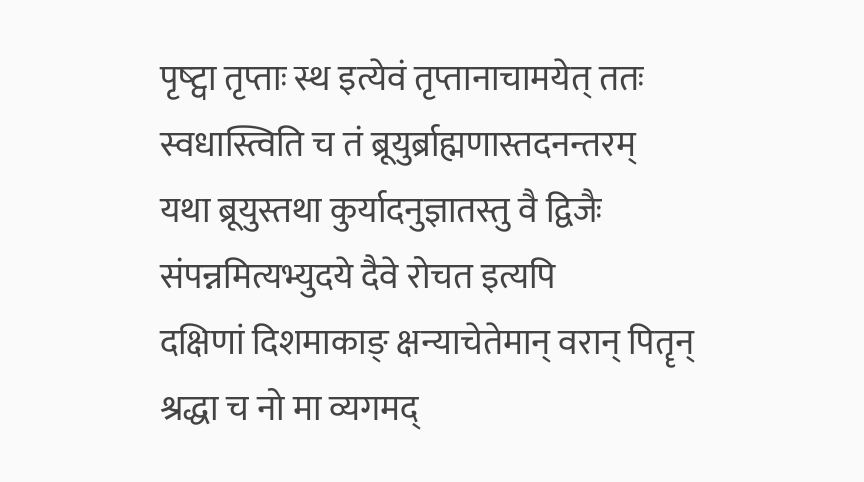पृष्ट्वा तृप्ताः स्थ इत्येवं तृप्तानाचामयेत् ततः
स्वधास्त्विति च तं ब्रूयुर्ब्राह्मणास्तदनन्तरम्
यथा ब्रूयुस्तथा कुर्यादनुज्ञातस्तु वै द्विजैः
संपन्नमित्यभ्युदये दैवे रोचत इत्यपि
दक्षिणां दिशमाकाङ् क्षन्याचेतेमान् वरान् पितॄन्
श्रद्धा च नो मा व्यगमद्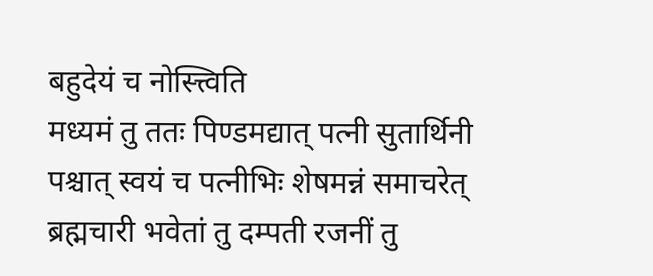बहुदेयं च नोस्त्त्विति
मध्यमं तु ततः पिण्डमद्यात् पत्नी सुतार्थिनी
पश्चात् स्वयं च पत्नीभिः शेषमन्नं समाचरेत्
ब्रह्मचारी भवेतां तु दम्पती रजनीं तु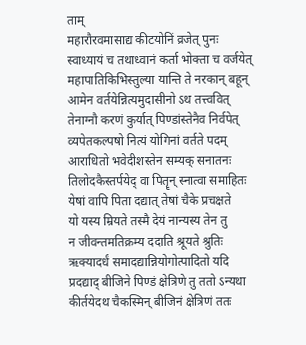ताम्
महारौरवमासाद्य कीटयोनिं व्रजेत् पुनः
स्वाध्यायं च तथाध्वानं कर्ता भोक्ता च वर्जयेत्
महापातिकिभिस्तुल्या यान्ति ते नरकान् बहून्
आमेन वर्तयेन्नित्यमुदासीनो ऽथ तत्त्ववित्
तेनाग्नौ करणं कुर्यात् पिण्डांस्तेनैव निर्वपेत्
व्यपेतकल्पषो नित्यं योगिनां वर्तते पदम्
आराधितो भवेदीशस्तेन सम्यक् सनातनः
तिलोदकैस्तर्पयेद् वा पितॄन् स्नात्वा समाहितः
येषां वापि पिता दद्यात् तेषां चैके प्रचक्षते
यो यस्य म्रियते तस्मै देयं नान्यस्य तेन तु
न जीवन्तमतिक्रम्य ददाति श्रूयते श्रुतिः
ऋक्यादर्धं समादद्यान्नियोगोत्पादितो यदि
प्रदद्याद् बीजिने पिण्डं क्षेत्रिणे तु ततो ऽन्यथा
कीर्तयेदथ चैकस्मिन् बीजिनं क्षेत्रिणं ततः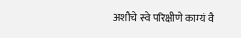अशौचे स्वे परिक्षीणे काम्यं वै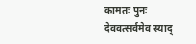कामतः पुनः
देववत्सर्वमेव स्याद्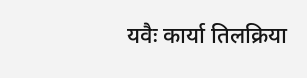यवैः कार्या तिलक्रिया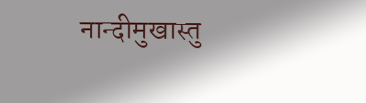नान्दीमुखास्तु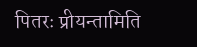पितरः प्रीयन्तामिति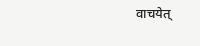वाचयेत्